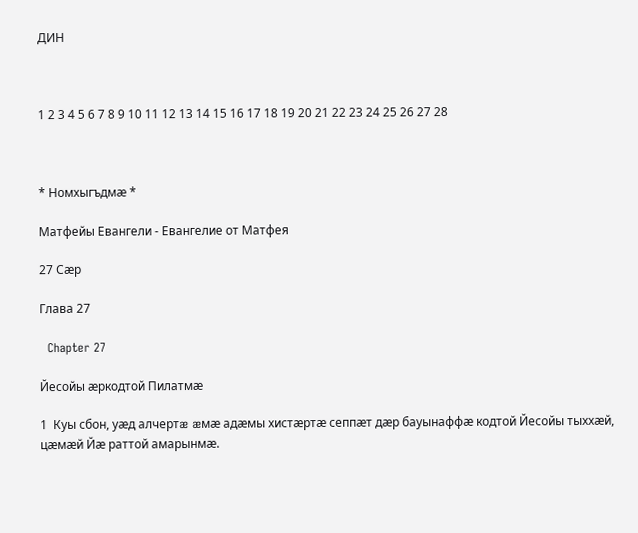ДИН



1 2 3 4 5 6 7 8 9 10 11 12 13 14 15 16 17 18 19 20 21 22 23 24 25 26 27 28



* Номхыгъдмæ *

Матфейы Евангели - Евангелие от Матфея

27 Сæр

Глава 27

  Chapter 27

Йесойы æркодтой Пилатмæ

1  Куы сбон, уæд алчертæ æмæ адæмы хистæртæ сеппæт дæр бауынаффæ кодтой Йесойы тыххæй, цæмæй Йæ раттой амарынмæ.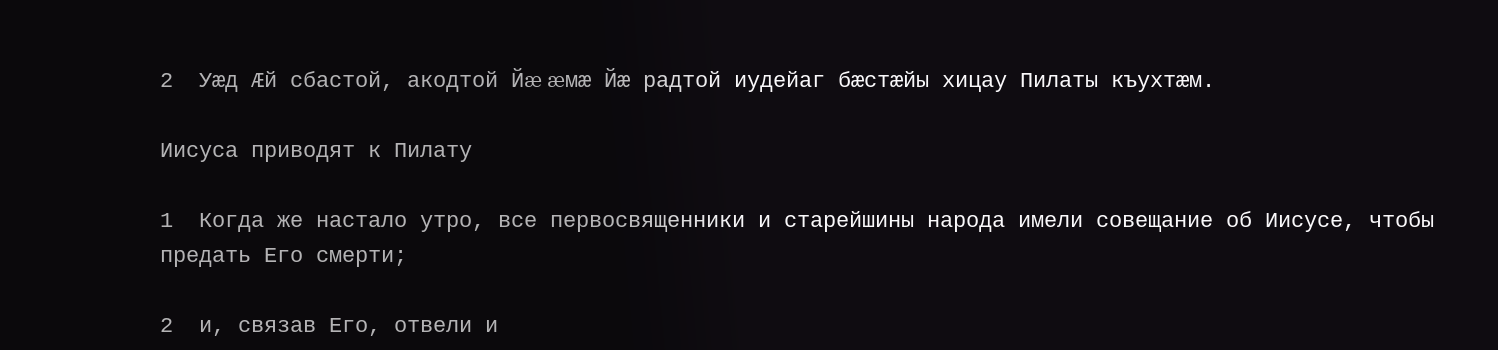2  Уæд Æй сбастой, акодтой Йæ æмæ Йæ радтой иудейаг бæстæйы хицау Пилаты къухтæм.

Иисуса приводят к Пилату

1  Когда же настало утро, все первосвященники и старейшины народа имели совещание об Иисусе, чтобы предать Его смерти;

2  и, связав Его, отвели и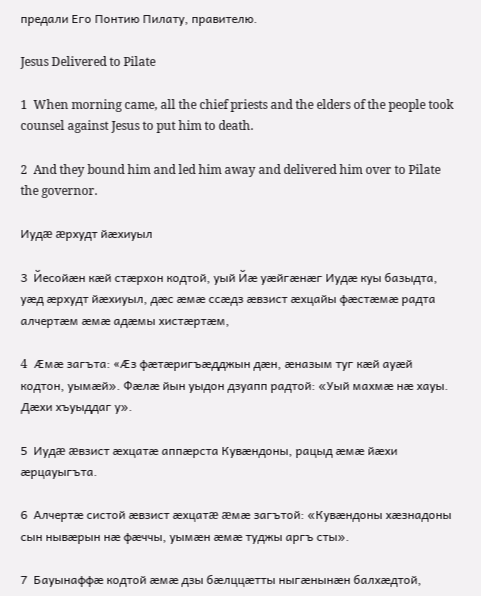предали Его Понтию Пилату, правителю.

Jesus Delivered to Pilate

1  When morning came, all the chief priests and the elders of the people took counsel against Jesus to put him to death.

2  And they bound him and led him away and delivered him over to Pilate the governor.

Иудæ æрхудт йæхиуыл

3  Йесойæн кæй стæрхон кодтой, уый Йæ уæйгæнæг Иудæ куы базыдта, уæд æрхудт йæхиуыл, дæс æмæ ссæдз æвзист æхцайы фæстæмæ радта алчертæм æмæ адæмы хистæртæм,

4  Æмæ загъта: «Æз фæтæригъæдджын дæн, æназым туг кæй ауæй кодтон, уымæй». Фæлæ йын уыдон дзуапп радтой: «Уый махмæ нæ хауы. Дæхи хъуыддаг у».

5  Иудæ æвзист æхцатæ аппæрста Кувæндоны, рацыд æмæ йæхи æрцауыгъта.

6  Алчертæ систой æвзист æхцатæ æмæ загътой: «Кувæндоны хæзнадоны сын нывæрын нæ фæччы, уымæн æмæ туджы аргъ сты».

7  Бауынаффæ кодтой æмæ дзы бæлццæтты ныгæнынæн балхæдтой,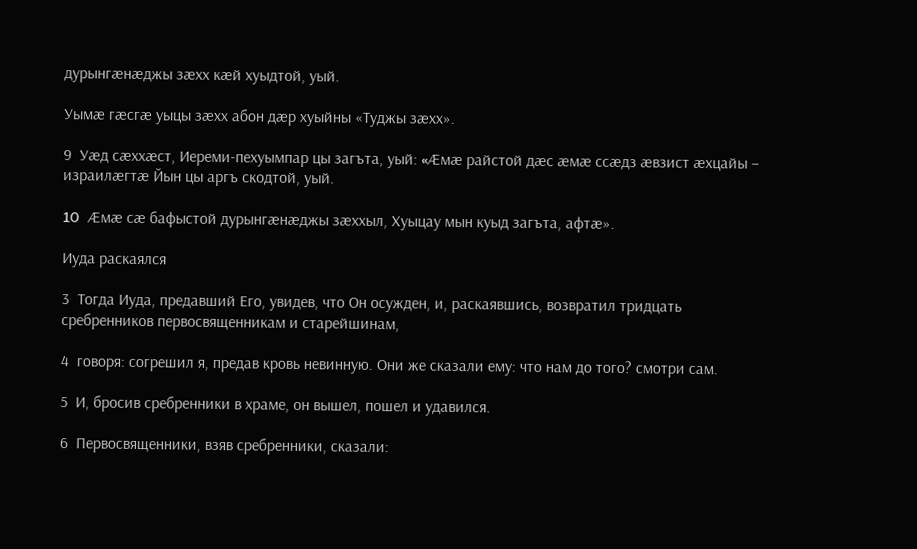дурынгæнæджы зæхх кæй хуыдтой, уый.

Уымæ гæсгæ уыцы зæхх абон дæр хуыйны «Туджы зæхх».

9  Уæд сæххæст, Иереми-пехуымпар цы загъта, уый: «Æмæ райстой дæс æмæ ссæдз æвзист æхцайы – израилæгтæ Йын цы аргъ скодтой, уый.

10  Æмæ сæ бафыстой дурынгæнæджы зæххыл, Хуыцау мын куыд загъта, афтæ».

Иуда раскаялся

3  Тогда Иуда, предавший Его, увидев, что Он осужден, и, раскаявшись, возвратил тридцать сребренников первосвященникам и старейшинам,

4  говоря: согрешил я, предав кровь невинную. Они же сказали ему: что нам до того? смотри сам.

5  И, бросив сребренники в храме, он вышел, пошел и удавился.

6  Первосвященники, взяв сребренники, сказали: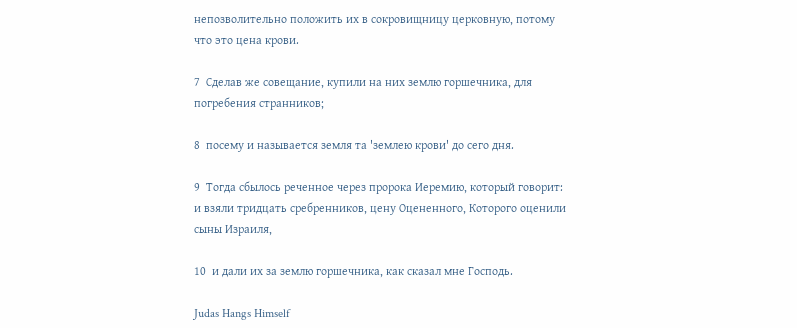непозволительно положить их в сокровищницу церковную, потому что это цена крови.

7  Сделав же совещание, купили на них землю горшечника, для погребения странников;

8  посему и называется земля та 'землею крови' до сего дня.

9  Тогда сбылось реченное через пророка Иеремию, который говорит: и взяли тридцать сребренников, цену Оцененного, Которого оценили сыны Израиля,

10  и дали их за землю горшечника, как сказал мне Господь.

Judas Hangs Himself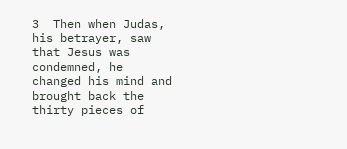3  Then when Judas, his betrayer, saw that Jesus was condemned, he changed his mind and brought back the thirty pieces of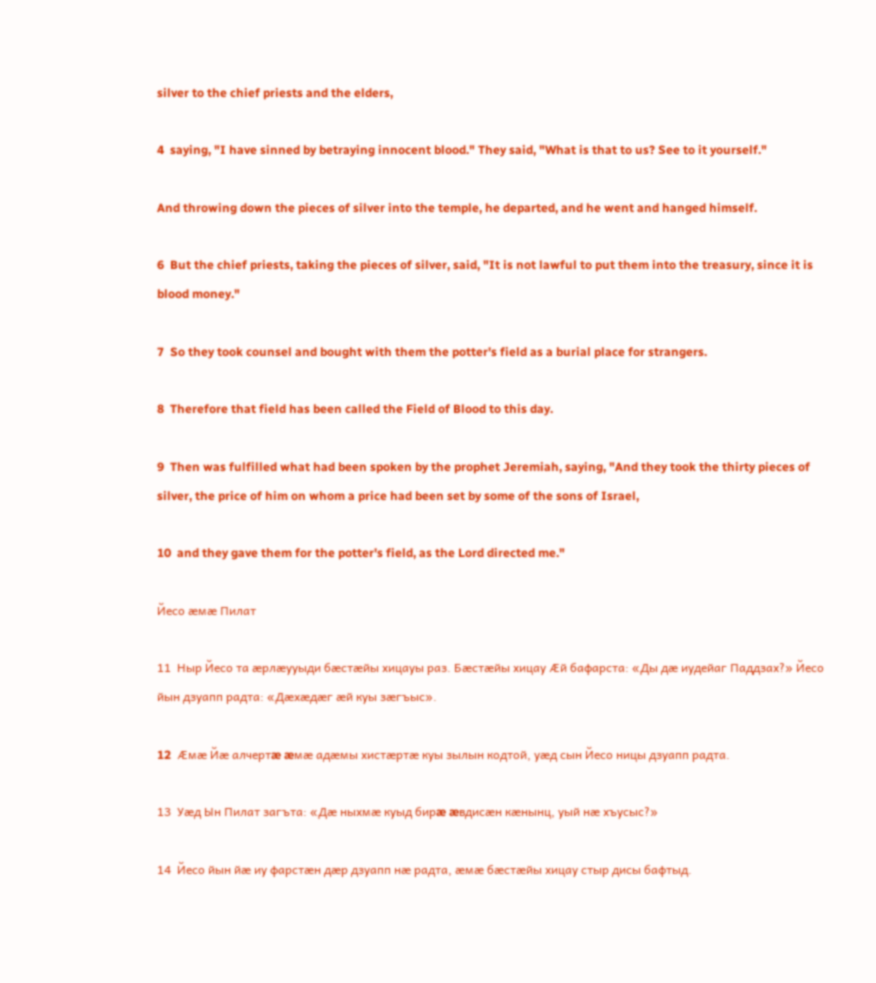silver to the chief priests and the elders,

4  saying, "I have sinned by betraying innocent blood." They said, "What is that to us? See to it yourself."

And throwing down the pieces of silver into the temple, he departed, and he went and hanged himself.

6  But the chief priests, taking the pieces of silver, said, "It is not lawful to put them into the treasury, since it is blood money."

7  So they took counsel and bought with them the potter's field as a burial place for strangers.

8  Therefore that field has been called the Field of Blood to this day.

9  Then was fulfilled what had been spoken by the prophet Jeremiah, saying, "And they took the thirty pieces of silver, the price of him on whom a price had been set by some of the sons of Israel,

10  and they gave them for the potter's field, as the Lord directed me."

Йесо æмæ Пилат

11  Ныр Йесо та æрлæууыди бæстæйы хицауы раз. Бæстæйы хицау Æй бафарста: «Ды дæ иудейаг Паддзах?» Йесо йын дзуапп радта: «Дæхæдæг æй куы зæгъыс».

12  Æмæ Йæ алчертæ æмæ адæмы хистæртæ куы зылын кодтой, уæд сын Йесо ницы дзуапп радта.

13  Уæд Ын Пилат загъта: «Дæ ныхмæ куыд бирæ æвдисæн кæнынц, уый нæ хъусыс?»

14  Йесо йын йæ иу фарстæн дæр дзуапп нæ радта, æмæ бæстæйы хицау стыр дисы бафтыд.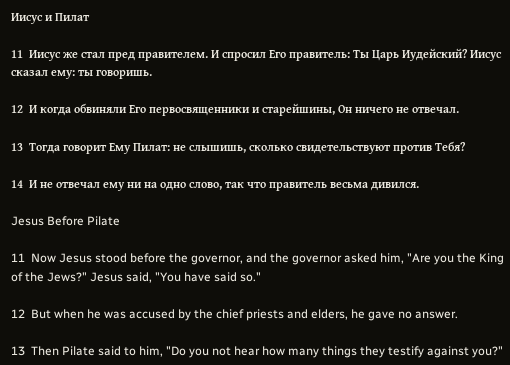Иисус и Пилат

11  Иисус же стал пред правителем. И спросил Его правитель: Ты Царь Иудейский? Иисус сказал ему: ты говоришь.

12  И когда обвиняли Его первосвященники и старейшины, Он ничего не отвечал.

13  Тогда говорит Ему Пилат: не слышишь, сколько свидетельствуют против Тебя?

14  И не отвечал ему ни на одно слово, так что правитель весьма дивился.

Jesus Before Pilate

11  Now Jesus stood before the governor, and the governor asked him, "Are you the King of the Jews?" Jesus said, "You have said so."

12  But when he was accused by the chief priests and elders, he gave no answer.

13  Then Pilate said to him, "Do you not hear how many things they testify against you?"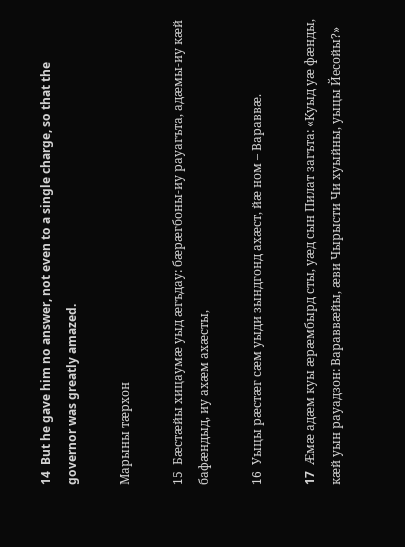14  But he gave him no answer, not even to a single charge, so that the governor was greatly amazed.

Марыны тæрхон

15  Бæстæйы хицаумæ уыд æгъдау: бæрæгбоны-иу рауагъта, адæмы-иу кæй бафæндыд, иу ахæм ахæсты,

16  Уыцы рæстæг сæм уыди зындгонд ахæст, йæ ном – Вараввæ.

17  Æмæ адæм куы æрæмбырд сты, уæд сын Пилат загъта: «Куыд уæ фæнды, кæй уын рауадзон: Вараввæйы, æви Чырысти Чи хуыйны, уыцы Йесойы?»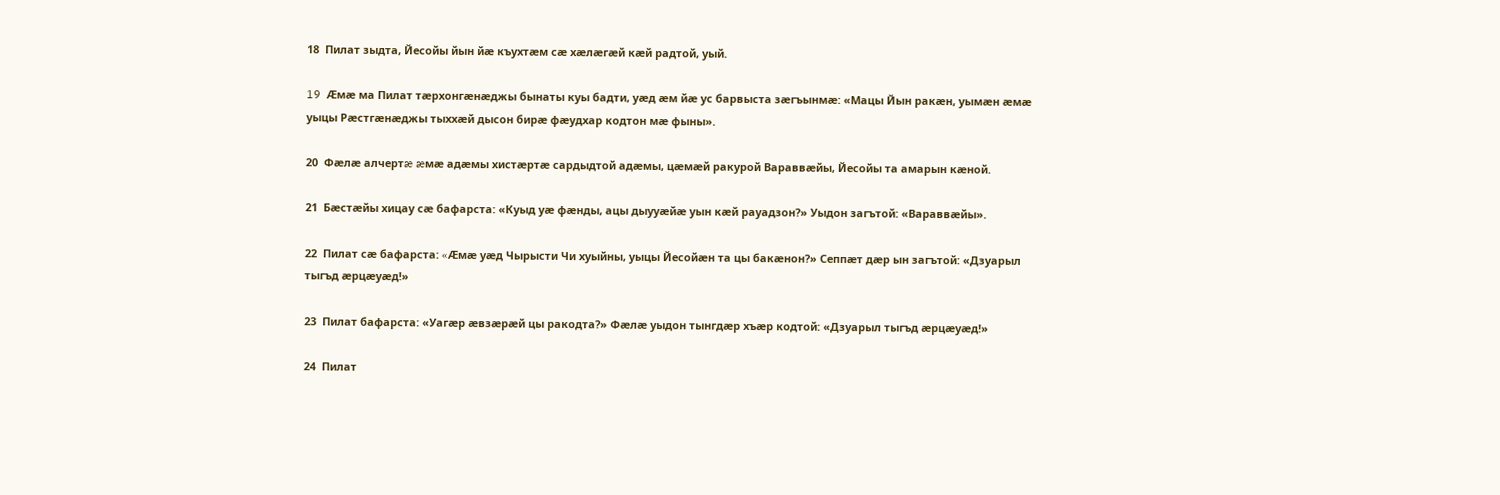18  Пилат зыдта, Йесойы йын йæ къухтæм сæ хæлæгæй кæй радтой, уый.

19  Æмæ ма Пилат тæрхонгæнæджы бынаты куы бадти, уæд æм йæ ус барвыста зæгъынмæ: «Мацы Йын ракæн, уымæн æмæ уыцы Рæстгæнæджы тыххæй дысон бирæ фæудхар кодтон мæ фыны».

20  Фæлæ алчертæ æмæ адæмы хистæртæ сардыдтой адæмы, цæмæй ракурой Вараввæйы, Йесойы та амарын кæной.

21  Бæстæйы хицау сæ бафарста: «Куыд уæ фæнды, ацы дыууæйæ уын кæй рауадзон?» Уыдон загътой: «Вараввæйы».

22  Пилат сæ бафарста: «Æмæ уæд Чырысти Чи хуыйны, уыцы Йесойæн та цы бакæнон?» Сеппæт дæр ын загътой: «Дзуарыл тыгъд æрцæуæд!»

23  Пилат бафарста: «Уагæр æвзæрæй цы ракодта?» Фæлæ уыдон тынгдæр хъæр кодтой: «Дзуарыл тыгъд æрцæуæд!»

24  Пилат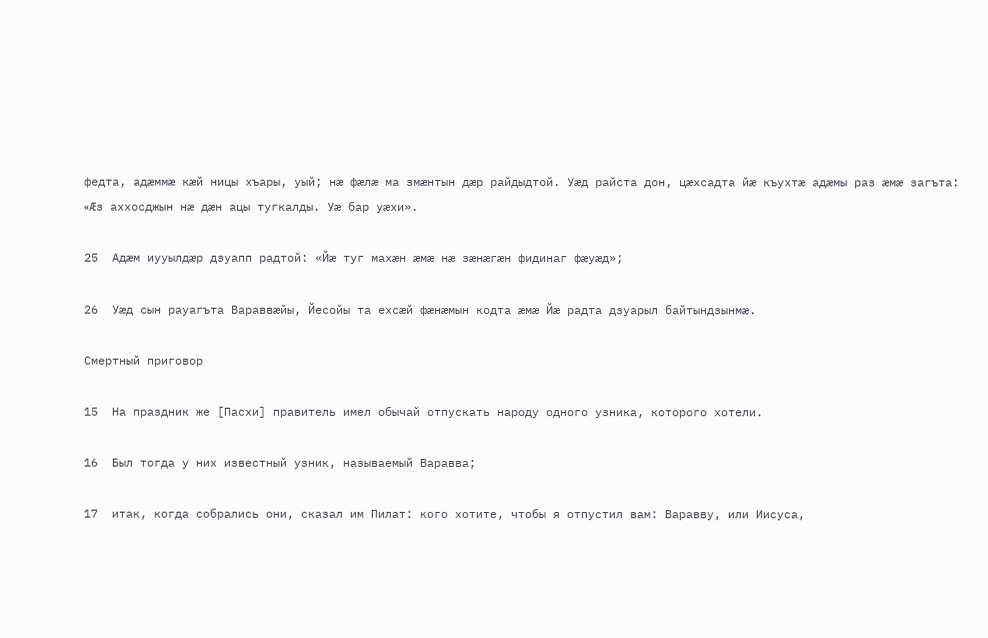федта, адæммæ кæй ницы хъары, уый; нæ фæлæ ма змæнтын дæр райдыдтой. Уæд райста дон, цæхсадта йæ къухтæ адæмы раз æмæ загъта: «Æз аххосджын нæ дæн ацы тугкалды. Уæ бар уæхи».

25  Адæм иууылдæр дзуапп радтой: «Йæ туг махæн æмæ нæ зæнæгæн фидинаг фæуæд»;

26  Уæд сын рауагъта Вараввæйы, Йесойы та ехсæй фæнæмын кодта æмæ Йæ радта дзуарыл байтындзынмæ.

Смертный приговор

15  На праздник же [Пасхи] правитель имел обычай отпускать народу одного узника, которого хотели.

16  Был тогда у них известный узник, называемый Варавва;

17  итак, когда собрались они, сказал им Пилат: кого хотите, чтобы я отпустил вам: Варавву, или Иисуса,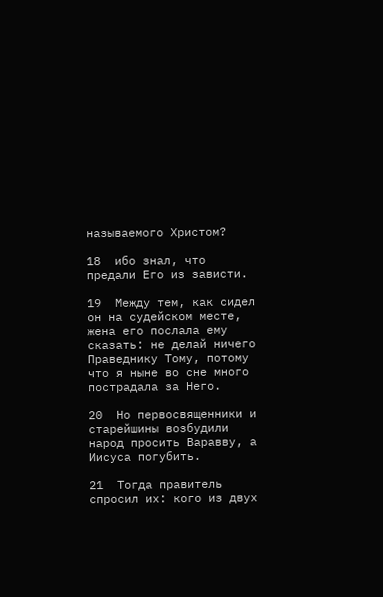называемого Христом?

18  ибо знал, что предали Его из зависти.

19  Между тем, как сидел он на судейском месте, жена его послала ему сказать: не делай ничего Праведнику Тому, потому что я ныне во сне много пострадала за Него.

20  Но первосвященники и старейшины возбудили народ просить Варавву, а Иисуса погубить.

21  Тогда правитель спросил их: кого из двух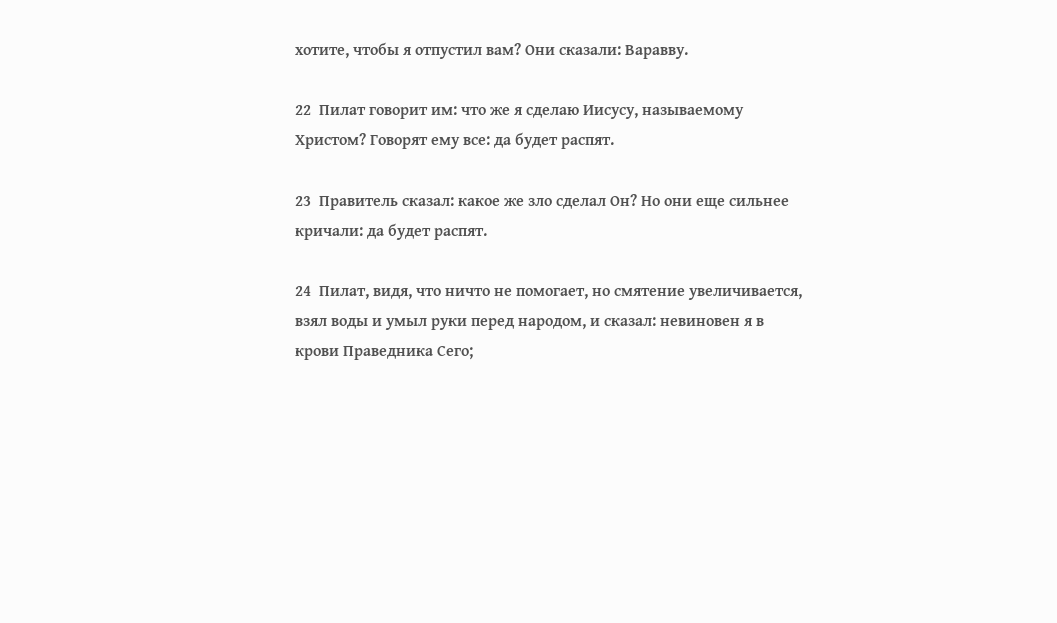хотите, чтобы я отпустил вам? Они сказали: Варавву.

22  Пилат говорит им: что же я сделаю Иисусу, называемому Христом? Говорят ему все: да будет распят.

23  Правитель сказал: какое же зло сделал Он? Но они еще сильнее кричали: да будет распят.

24  Пилат, видя, что ничто не помогает, но смятение увеличивается, взял воды и умыл руки перед народом, и сказал: невиновен я в крови Праведника Сего;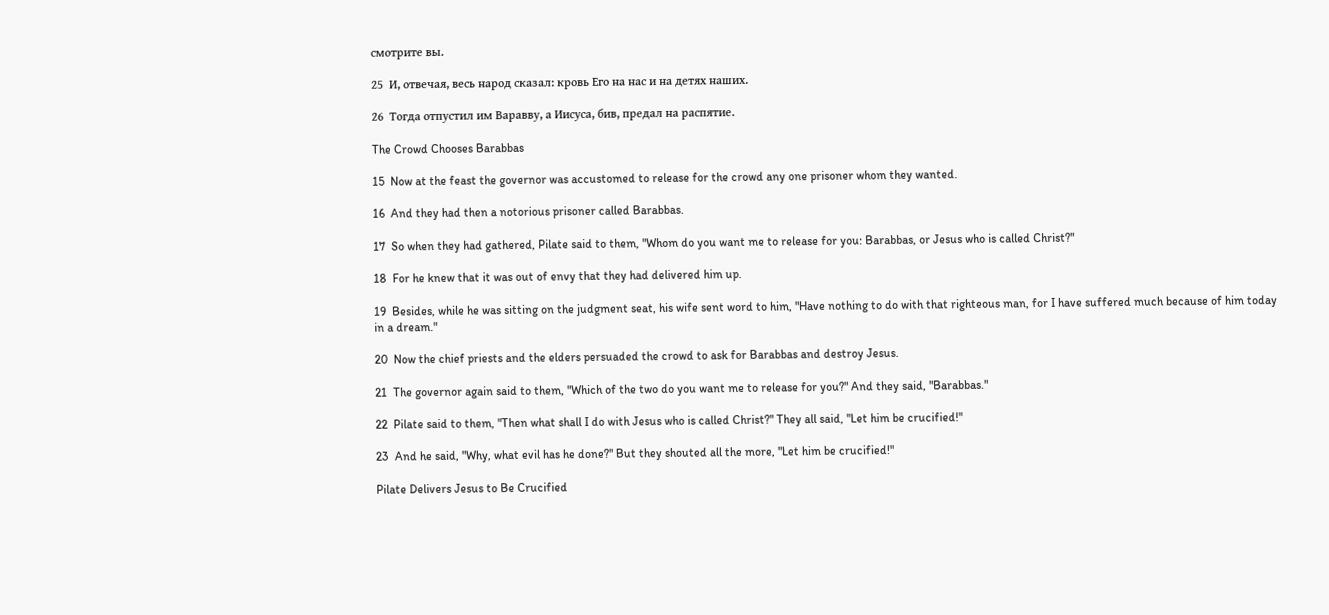смотрите вы.

25  И, отвечая, весь народ сказал: кровь Его на нас и на детях наших.

26  Тогда отпустил им Варавву, а Иисуса, бив, предал на распятие.

The Crowd Chooses Barabbas

15  Now at the feast the governor was accustomed to release for the crowd any one prisoner whom they wanted.

16  And they had then a notorious prisoner called Barabbas.

17  So when they had gathered, Pilate said to them, "Whom do you want me to release for you: Barabbas, or Jesus who is called Christ?"

18  For he knew that it was out of envy that they had delivered him up.

19  Besides, while he was sitting on the judgment seat, his wife sent word to him, "Have nothing to do with that righteous man, for I have suffered much because of him today in a dream."

20  Now the chief priests and the elders persuaded the crowd to ask for Barabbas and destroy Jesus.

21  The governor again said to them, "Which of the two do you want me to release for you?" And they said, "Barabbas."

22  Pilate said to them, "Then what shall I do with Jesus who is called Christ?" They all said, "Let him be crucified!"

23  And he said, "Why, what evil has he done?" But they shouted all the more, "Let him be crucified!"

Pilate Delivers Jesus to Be Crucified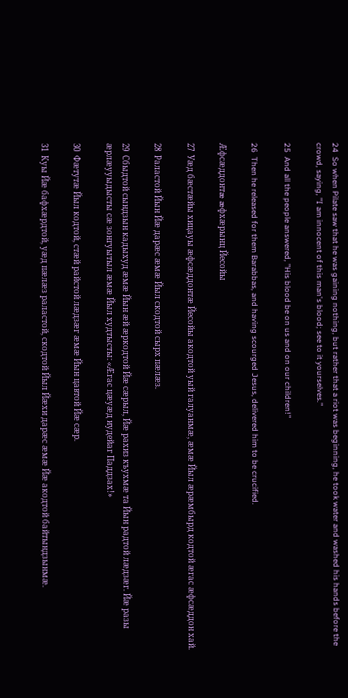24  So when Pilate saw that he was gaining nothing, but rather that a riot was beginning, he took water and washed his hands before the crowd, saying, "I am innocent of this man's blood; see to it yourselves."

25  And all the people answered, "His blood be on us and on our children!"

26  Then he released for them Barabbas, and having scourged Jesus, delivered him to be crucified.

Æфсæддонтæ æфхæрынц Йесойы

27  Уæд бæстæйы хицауы æфсæддонтæ Йесойы акодтой уый галуанмæ, æмæ Йыл æрæмбырд кодтой æгас æфсæддон хай.

28  Раластой Йын Йæ дарæс æмæ Йыл скодтой сырх пæлæз.

29  Сбыдтой сындзын кадыхуд æмæ Йын æй æркодтой Йæ сæрыл, Йæ рахиз къухмæ та Йын радтой лæдзæг. Йæ разы æрлæууыдысты сæ зонгуытыл æмæ Йыл худтысты: «Æгас цæуæд иудейаг Паддзах!»

30  Фæтутæ Йыл кодтой, стæй райстой лæдзæг æмæ Йын цавтой Йæ сæр.

31  Куы Йæ бафхæрдтой, уæд пæлæз раластой, скодтой Йыл Йæхи дарæс æмæ Йæ акодтой байтындзынмæ.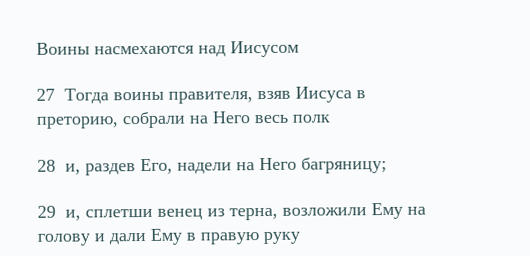Воины насмехаются над Иисусом

27  Тогда воины правителя, взяв Иисуса в преторию, собрали на Него весь полк

28  и, раздев Его, надели на Него багряницу;

29  и, сплетши венец из терна, возложили Ему на голову и дали Ему в правую руку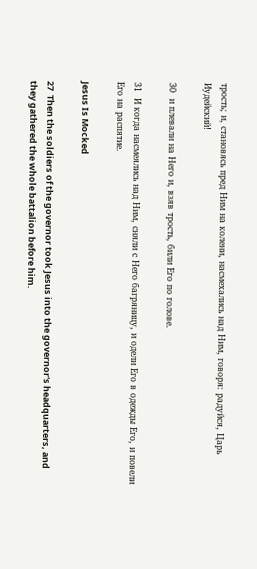трость; и, становясь пред Ним на колени, насмехались над Ним, говоря: радуйся, Царь Иудейский!

30  и плевали на Него и, взяв трость, били Его по голове.

31  И когда насмеялись над Ним, сняли с Него багряницу, и одели Его в одежды Его, и повели Его на распятие.

Jesus Is Mocked

27  Then the soldiers of the governor took Jesus into the governor's headquarters, and they gathered the whole battalion before him.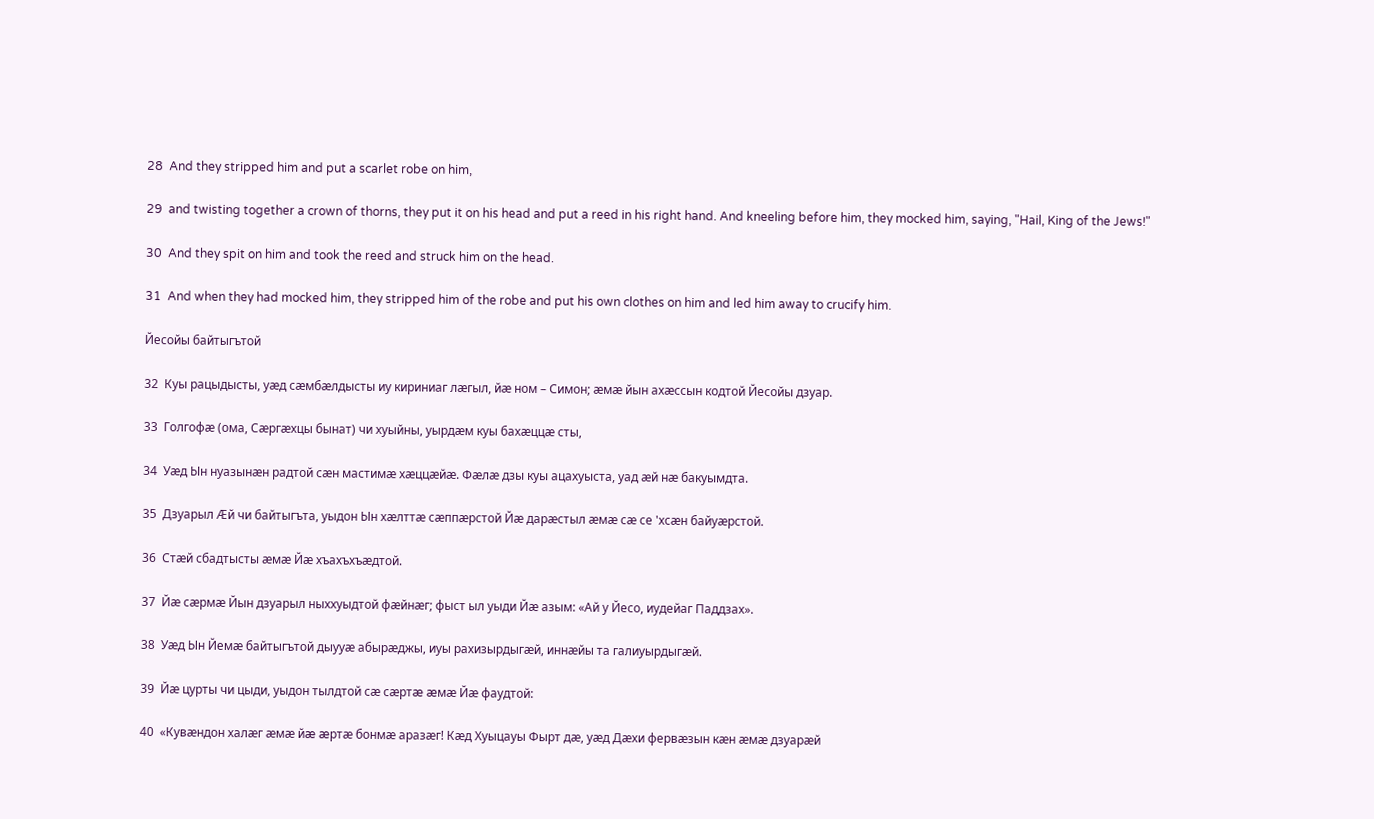28  And they stripped him and put a scarlet robe on him,

29  and twisting together a crown of thorns, they put it on his head and put a reed in his right hand. And kneeling before him, they mocked him, saying, "Hail, King of the Jews!"

30  And they spit on him and took the reed and struck him on the head.

31  And when they had mocked him, they stripped him of the robe and put his own clothes on him and led him away to crucify him.

Йесойы байтыгътой

32  Куы рацыдысты, уæд сæмбæлдысты иу кириниаг лæгыл, йæ ном – Симон; æмæ йын ахæссын кодтой Йесойы дзуар.

33  Голгофæ (ома, Сæргæхцы бынат) чи хуыйны, уырдæм куы бахæццæ сты,

34  Уæд Ын нуазынæн радтой сæн мастимæ хæццæйæ. Фæлæ дзы куы ацахуыста, уад æй нæ бакуымдта.

35  Дзуарыл Æй чи байтыгъта, уыдон Ын хæлттæ сæппæрстой Йæ дарæстыл æмæ сæ се 'хсæн байуæрстой.

36  Стæй сбадтысты æмæ Йæ хъахъхъæдтой.

37  Йæ сæрмæ Йын дзуарыл ныххуыдтой фæйнæг; фыст ыл уыди Йæ азым: «Ай у Йесо, иудейаг Паддзах».

38  Уæд Ын Йемæ байтыгътой дыууæ абырæджы, иуы рахизырдыгæй, иннæйы та галиуырдыгæй.

39  Йæ цурты чи цыди, уыдон тылдтой сæ сæртæ æмæ Йæ фаудтой:

40  «Кувæндон халæг æмæ йæ æртæ бонмæ аразæг! Кæд Хуыцауы Фырт дæ, уæд Дæхи фервæзын кæн æмæ дзуарæй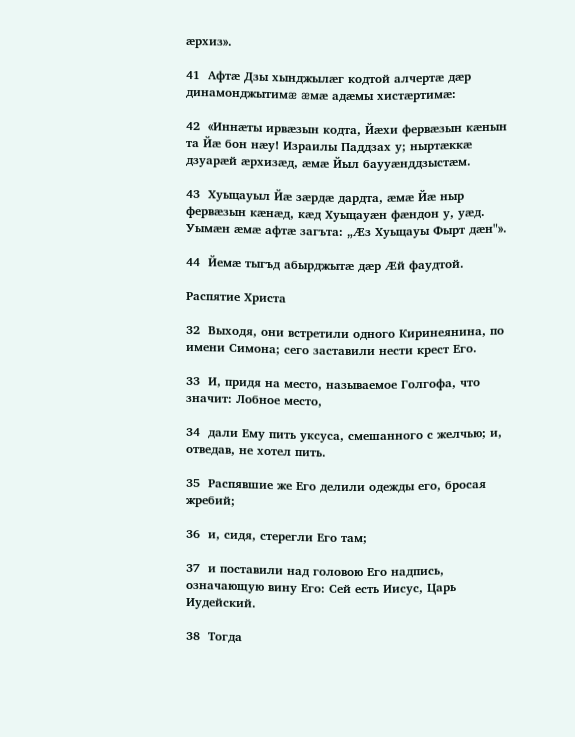æрхиз».

41  Афтæ Дзы хынджылæг кодтой алчертæ дæр динамонджытимæ æмæ адæмы хистæртимæ:

42  «Иннæты ирвæзын кодта, Йæхи фервæзын кæнын та Йæ бон нæу! Израилы Паддзах у; ныртæккæ дзуарæй æрхизæд, æмæ Йыл баууæнддзыстæм.

43  Хуыцауыл Йæ зæрдæ дардта, æмæ Йæ ныр фервæзын кæнæд, кæд Хуыцауæн фæндон у, уæд. Уымæн æмæ афтæ загъта: „Æз Хуыцауы Фырт дæн"».

44  Йемæ тыгъд абырджытæ дæр Æй фаудтой.

Распятие Христа

32  Выходя, они встретили одного Киринеянина, по имени Симона; сего заставили нести крест Его.

33  И, придя на место, называемое Голгофа, что значит: Лобное место,

34  дали Ему пить уксуса, смешанного с желчью; и, отведав, не хотел пить.

35  Распявшие же Его делили одежды его, бросая жребий;

36  и, сидя, стерегли Его там;

37  и поставили над головою Его надпись, означающую вину Его: Сей есть Иисус, Царь Иудейский.

38  Тогда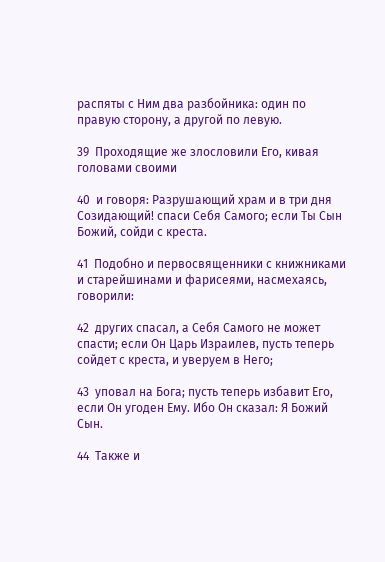распяты с Ним два разбойника: один по правую сторону, а другой по левую.

39  Проходящие же злословили Его, кивая головами своими

40  и говоря: Разрушающий храм и в три дня Созидающий! спаси Себя Самого; если Ты Сын Божий, сойди с креста.

41  Подобно и первосвященники с книжниками и старейшинами и фарисеями, насмехаясь, говорили:

42  других спасал, а Себя Самого не может спасти; если Он Царь Израилев, пусть теперь сойдет с креста, и уверуем в Него;

43  уповал на Бога; пусть теперь избавит Его, если Он угоден Ему. Ибо Он сказал: Я Божий Сын.

44  Также и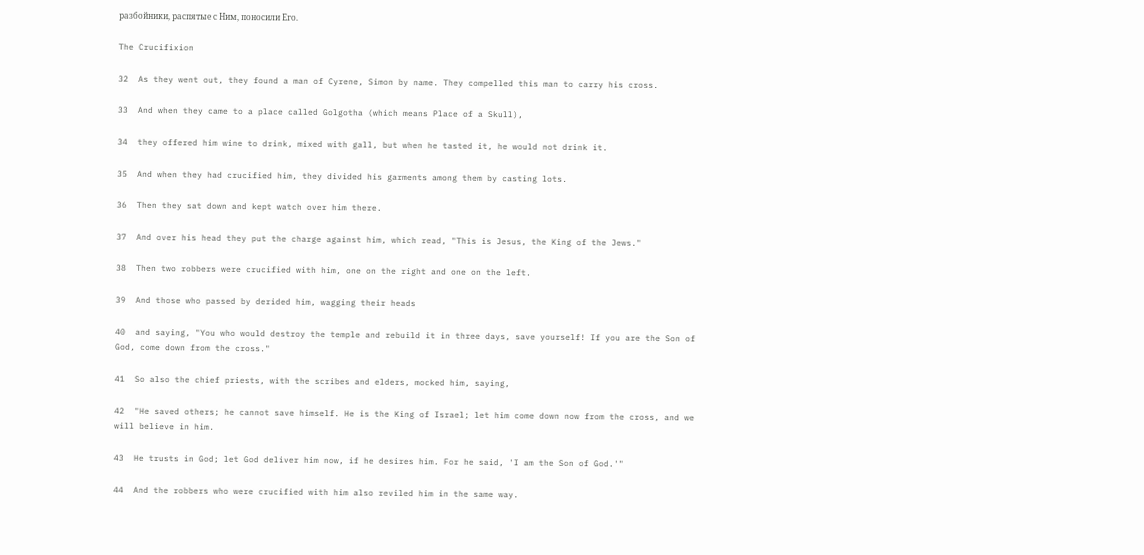разбойники, распятые с Ним, поносили Его.

The Crucifixion

32  As they went out, they found a man of Cyrene, Simon by name. They compelled this man to carry his cross.

33  And when they came to a place called Golgotha (which means Place of a Skull),

34  they offered him wine to drink, mixed with gall, but when he tasted it, he would not drink it.

35  And when they had crucified him, they divided his garments among them by casting lots.

36  Then they sat down and kept watch over him there.

37  And over his head they put the charge against him, which read, "This is Jesus, the King of the Jews."

38  Then two robbers were crucified with him, one on the right and one on the left.

39  And those who passed by derided him, wagging their heads

40  and saying, "You who would destroy the temple and rebuild it in three days, save yourself! If you are the Son of God, come down from the cross."

41  So also the chief priests, with the scribes and elders, mocked him, saying,

42  "He saved others; he cannot save himself. He is the King of Israel; let him come down now from the cross, and we will believe in him.

43  He trusts in God; let God deliver him now, if he desires him. For he said, 'I am the Son of God.'"

44  And the robbers who were crucified with him also reviled him in the same way.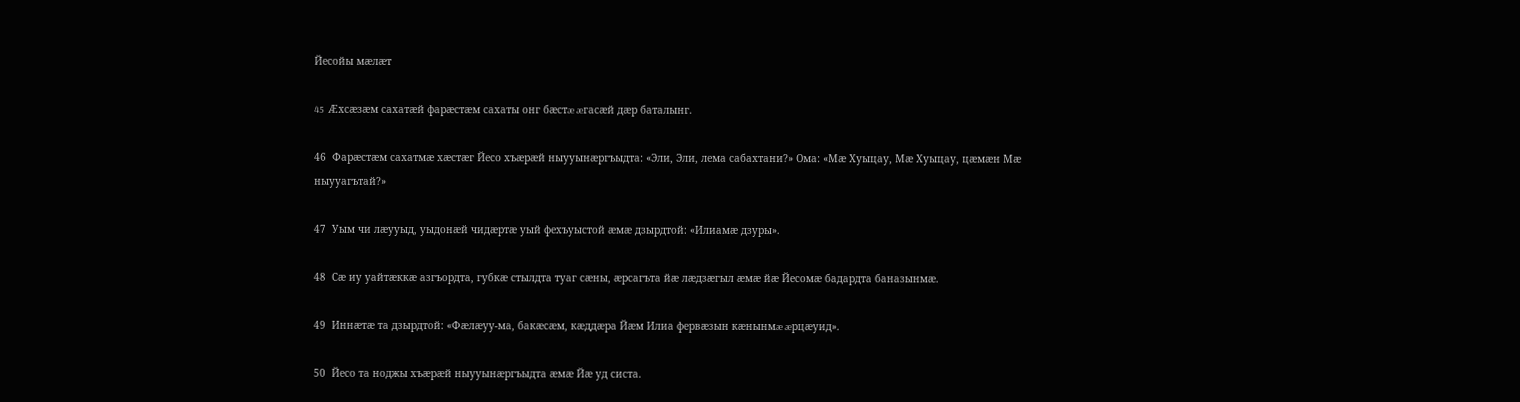Йесойы мæлæт

45  Æхсæзæм сахатæй фарæстæм сахаты онг бæстæ æгасæй дæр баталынг.

46  Фарæстæм сахатмæ хæстæг Йесо хъæрæй ныууынæргъыдта: «Эли, Эли, лема сабахтани?» Ома: «Мæ Хуыцау, Мæ Хуыцау, цæмæн Мæ ныууагътай?»

47  Уым чи лæууыд, уыдонæй чидæртæ уый фехъуыстой æмæ дзырдтой: «Илиамæ дзуры».

48  Сæ иу уайтæккæ азгъордта, губкæ стылдта туаг сæны, æрсагъта йæ лæдзæгыл æмæ йæ Йесомæ бадардта баназынмæ.

49  Иннæтæ та дзырдтой: «Фæлæуу-ма, бакæсæм, кæддæра Йæм Илиа фервæзын кæнынмæ æрцæуид».

50  Йесо та ноджы хъæрæй ныууынæргъыдта æмæ Йæ уд систа.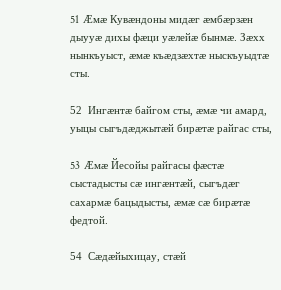51  Æмæ Кувæндоны мидæг æмбæрзæн дыууæ дихы фæци уæлейæ бынмæ. Зæхх нынкъуыст, æмæ къæдзæхтæ ныскъуыдтæ сты.

52  Ингæнтæ байгом сты, æмæ чи амард, уыцы сыгъдæджытæй бирæтæ райгас сты,

53  Æмæ Йесойы райгасы фæстæ сыстадысты сæ ингæнтæй, сыгъдæг сахармæ бацыдысты, æмæ сæ бирæтæ федтой.

54  Сæдæйыхицау, стæй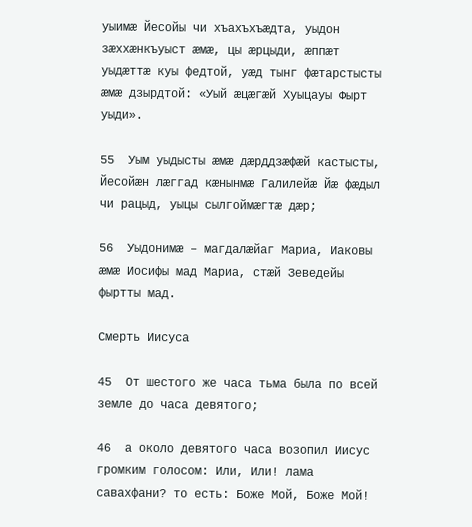уыимæ Йесойы чи хъахъхъæдта, уыдон зæххæнкъуыст æмæ, цы æрцыди, æппæт уыдæттæ куы федтой, уæд тынг фæтарстысты æмæ дзырдтой: «Уый æцæгæй Хуыцауы Фырт уыди».

55  Уым уыдысты æмæ дæрддзæфæй кастысты, Йесойæн лæггад кæнынмæ Галилейæ Йæ фæдыл чи рацыд, уыцы сылгоймæгтæ дæр;

56  Уыдонимæ – магдалæйаг Мариа, Иаковы æмæ Иосифы мад Мариа, стæй Зеведейы фыртты мад.

Смерть Иисуса

45  От шестого же часа тьма была по всей земле до часа девятого;

46  а около девятого часа возопил Иисус громким голосом: Или, Или! лама савахфани? то есть: Боже Мой, Боже Мой!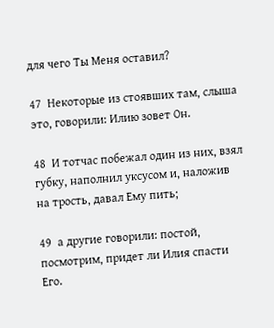для чего Ты Меня оставил?

47  Некоторые из стоявших там, слыша это, говорили: Илию зовет Он.

48  И тотчас побежал один из них, взял губку, наполнил уксусом и, наложив на трость, давал Ему пить;

49  а другие говорили: постой, посмотрим, придет ли Илия спасти Его.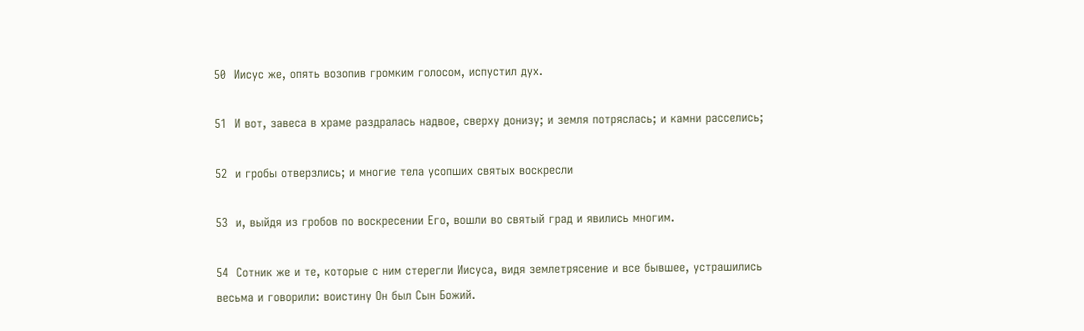50  Иисус же, опять возопив громким голосом, испустил дух.

51  И вот, завеса в храме раздралась надвое, сверху донизу; и земля потряслась; и камни расселись;

52  и гробы отверзлись; и многие тела усопших святых воскресли

53  и, выйдя из гробов по воскресении Его, вошли во святый град и явились многим.

54  Сотник же и те, которые с ним стерегли Иисуса, видя землетрясение и все бывшее, устрашились весьма и говорили: воистину Он был Сын Божий.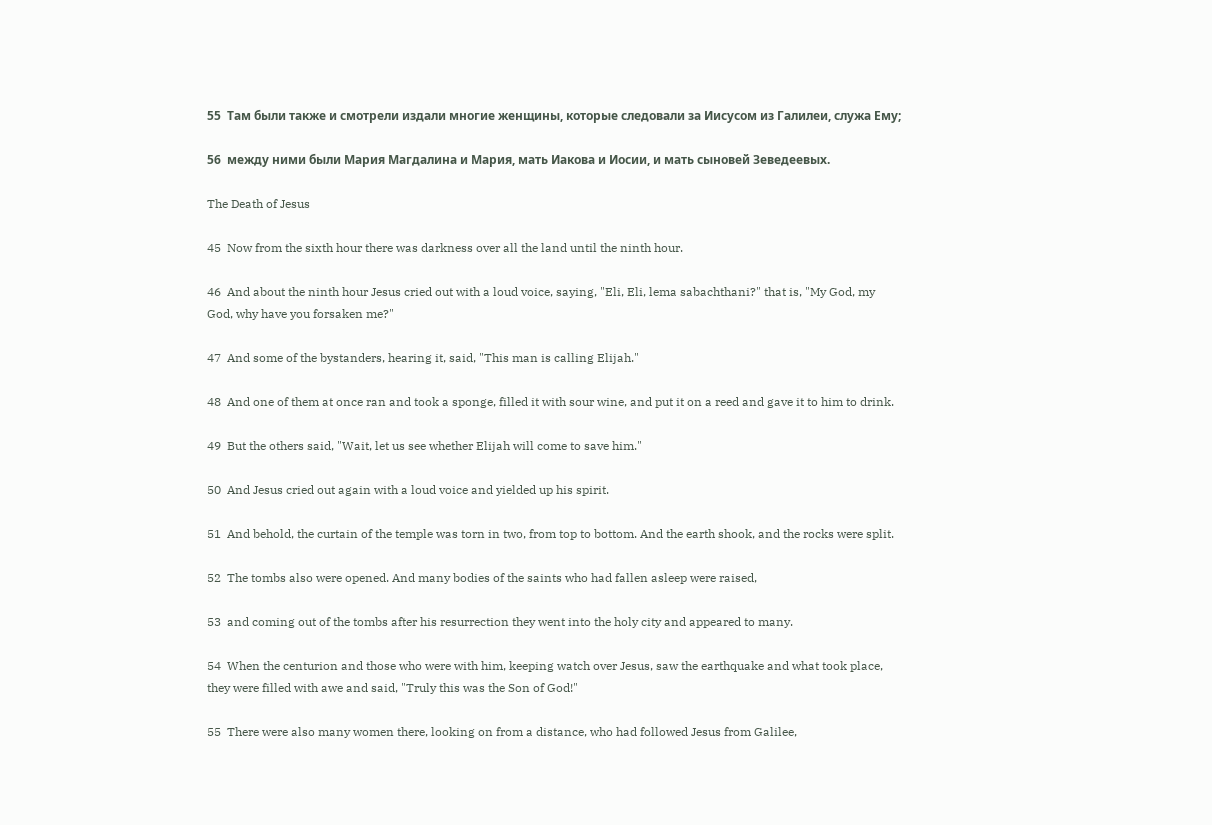55  Там были также и смотрели издали многие женщины, которые следовали за Иисусом из Галилеи, служа Ему;

56  между ними были Мария Магдалина и Мария, мать Иакова и Иосии, и мать сыновей Зеведеевых.

The Death of Jesus

45  Now from the sixth hour there was darkness over all the land until the ninth hour.

46  And about the ninth hour Jesus cried out with a loud voice, saying, "Eli, Eli, lema sabachthani?" that is, "My God, my God, why have you forsaken me?"

47  And some of the bystanders, hearing it, said, "This man is calling Elijah."

48  And one of them at once ran and took a sponge, filled it with sour wine, and put it on a reed and gave it to him to drink.

49  But the others said, "Wait, let us see whether Elijah will come to save him."

50  And Jesus cried out again with a loud voice and yielded up his spirit.

51  And behold, the curtain of the temple was torn in two, from top to bottom. And the earth shook, and the rocks were split.

52  The tombs also were opened. And many bodies of the saints who had fallen asleep were raised,

53  and coming out of the tombs after his resurrection they went into the holy city and appeared to many.

54  When the centurion and those who were with him, keeping watch over Jesus, saw the earthquake and what took place, they were filled with awe and said, "Truly this was the Son of God!"

55  There were also many women there, looking on from a distance, who had followed Jesus from Galilee,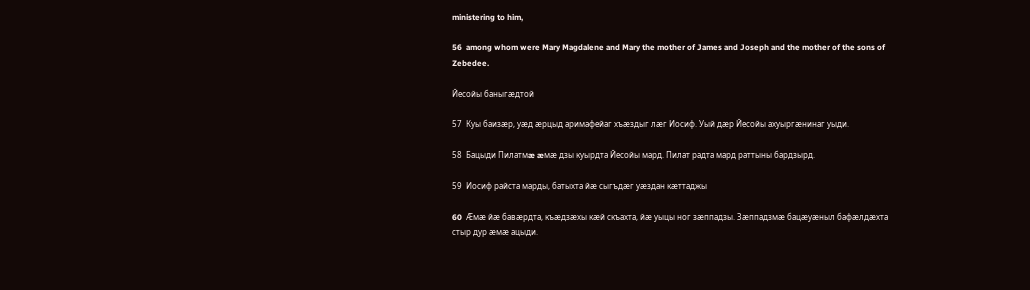ministering to him,

56  among whom were Mary Magdalene and Mary the mother of James and Joseph and the mother of the sons of Zebedee.

Йесойы баныгæдтой

57  Куы баизæр, уæд æрцыд аримафейаг хъæздыг лæг Иосиф. Уый дæр Йесойы ахуыргæнинаг уыди.

58  Бацыди Пилатмæ æмæ дзы куырдта Йесойы мард. Пилат радта мард раттыны бардзырд.

59  Иосиф райста марды, батыхта йæ сыгъдæг уæздан кæттаджы

60  Æмæ йæ бавæрдта, къæдзæхы кæй скъахта, йæ уыцы ног зæппадзы. Зæппадзмæ бацæуæныл бафæлдæхта стыр дур æмæ ацыди.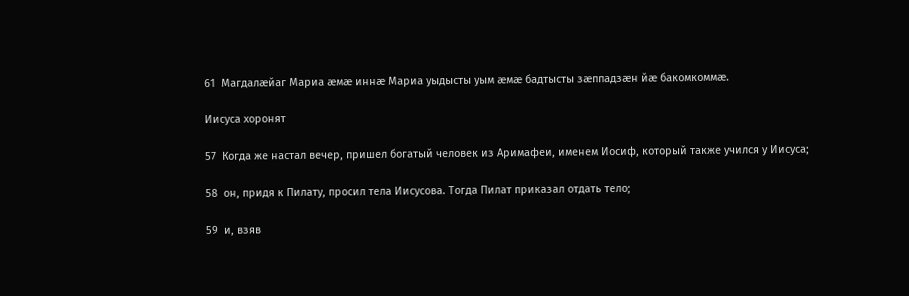61  Магдалæйаг Мариа æмæ иннæ Мариа уыдысты уым æмæ бадтысты зæппадзæн йæ бакомкоммæ.

Иисуса хоронят

57  Когда же настал вечер, пришел богатый человек из Аримафеи, именем Иосиф, который также учился у Иисуса;

58  он, придя к Пилату, просил тела Иисусова. Тогда Пилат приказал отдать тело;

59  и, взяв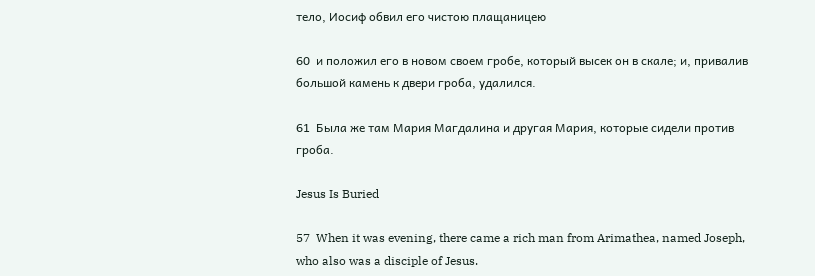тело, Иосиф обвил его чистою плащаницею

60  и положил его в новом своем гробе, который высек он в скале; и, привалив большой камень к двери гроба, удалился.

61  Была же там Мария Магдалина и другая Мария, которые сидели против гроба.

Jesus Is Buried

57  When it was evening, there came a rich man from Arimathea, named Joseph, who also was a disciple of Jesus.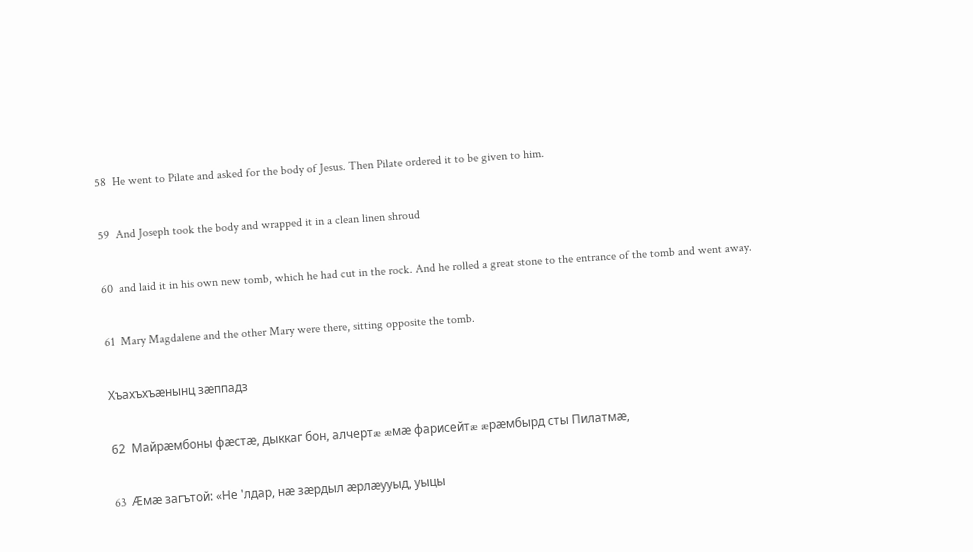58  He went to Pilate and asked for the body of Jesus. Then Pilate ordered it to be given to him.

59  And Joseph took the body and wrapped it in a clean linen shroud

60  and laid it in his own new tomb, which he had cut in the rock. And he rolled a great stone to the entrance of the tomb and went away.

61  Mary Magdalene and the other Mary were there, sitting opposite the tomb.

Хъахъхъæнынц зæппадз

62  Майрæмбоны фæстæ, дыккаг бон, алчертæ æмæ фарисейтæ æрæмбырд сты Пилатмæ,

63  Æмæ загътой: «Не 'лдар, нæ зæрдыл æрлæууыд, уыцы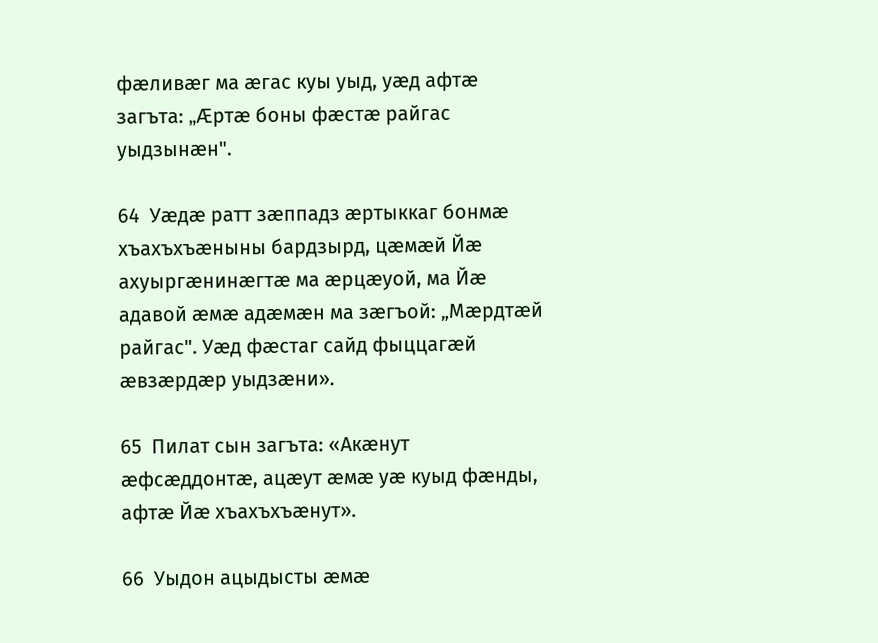фæливæг ма æгас куы уыд, уæд афтæ загъта: „Æртæ боны фæстæ райгас уыдзынæн".

64  Уæдæ ратт зæппадз æртыккаг бонмæ хъахъхъæныны бардзырд, цæмæй Йæ ахуыргæнинæгтæ ма æрцæуой, ма Йæ адавой æмæ адæмæн ма зæгъой: „Мæрдтæй райгас". Уæд фæстаг сайд фыццагæй æвзæрдæр уыдзæни».

65  Пилат сын загъта: «Акæнут æфсæддонтæ, ацæут æмæ уæ куыд фæнды, афтæ Йæ хъахъхъæнут».

66  Уыдон ацыдысты æмæ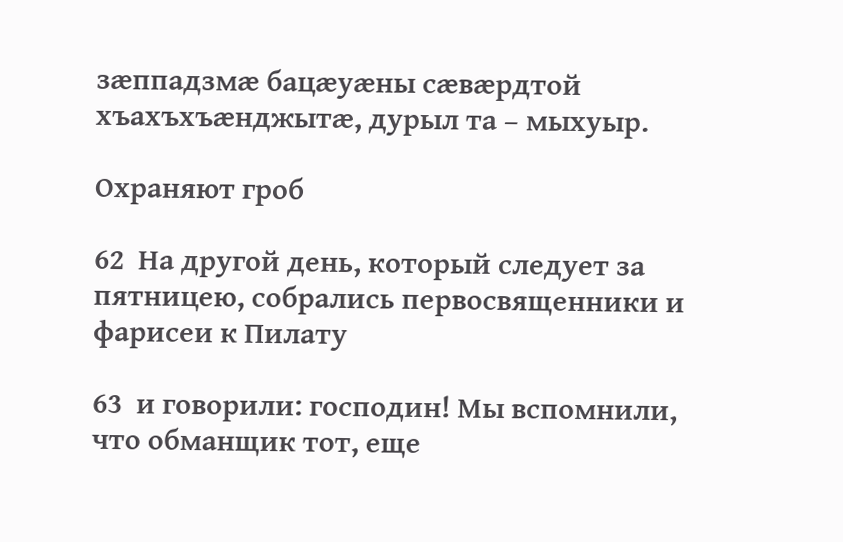зæппадзмæ бацæуæны сæвæрдтой хъахъхъæнджытæ, дурыл та – мыхуыр.

Охраняют гроб

62  На другой день, который следует за пятницею, собрались первосвященники и фарисеи к Пилату

63  и говорили: господин! Мы вспомнили, что обманщик тот, еще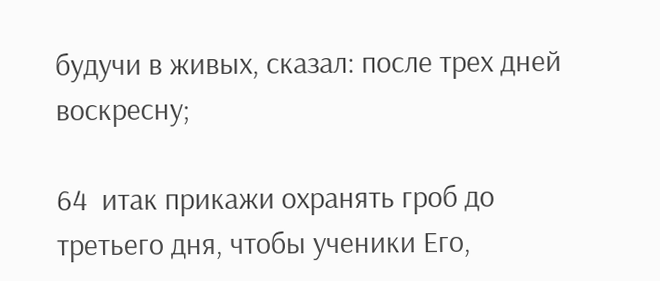будучи в живых, сказал: после трех дней воскресну;

64  итак прикажи охранять гроб до третьего дня, чтобы ученики Его,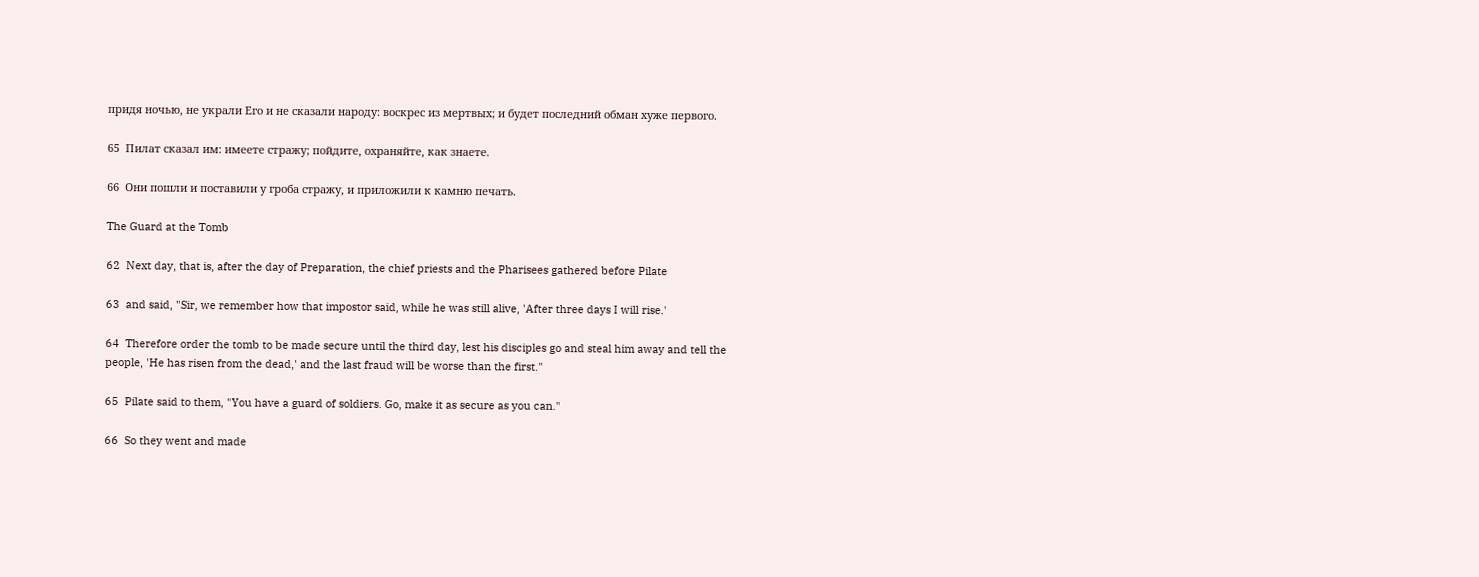придя ночью, не украли Его и не сказали народу: воскрес из мертвых; и будет последний обман хуже первого.

65  Пилат сказал им: имеете стражу; пойдите, охраняйте, как знаете.

66  Они пошли и поставили у гроба стражу, и приложили к камню печать.

The Guard at the Tomb

62  Next day, that is, after the day of Preparation, the chief priests and the Pharisees gathered before Pilate

63  and said, "Sir, we remember how that impostor said, while he was still alive, 'After three days I will rise.'

64  Therefore order the tomb to be made secure until the third day, lest his disciples go and steal him away and tell the people, 'He has risen from the dead,' and the last fraud will be worse than the first."

65  Pilate said to them, "You have a guard of soldiers. Go, make it as secure as you can."

66  So they went and made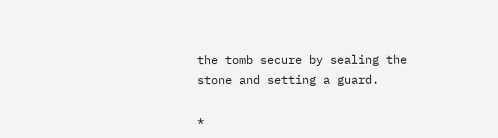the tomb secure by sealing the stone and setting a guard.

*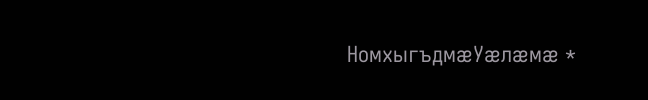НомхыгъдмæУæлæмæ *